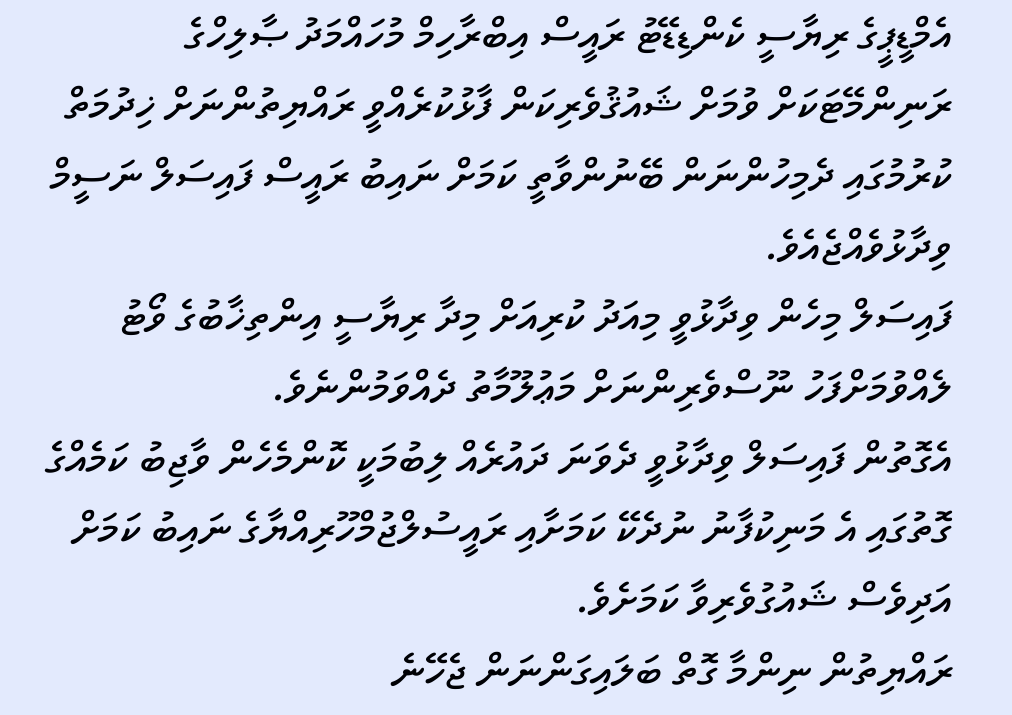އެމްޑީޕީގެ ރިޔާސީ ކެންޑިޑޭޓު ރައީސް އިބްރާހިމް މުހައްމަދު ޞާލިހްގެ ރަނިންމޭޓަކަށް ވުމަށް ޝައުޤުވެރިކަން ފާޅުކުރެއްވީ ރައްޔިތުންނަށް ޚިދުމަތް ކުރުމުގައި ދެމިހުންނަން ބޭނުންވާތީ ކަމަށް ނައިބު ރައީސް ފައިސަލް ނަސީމް ވިދާޅުވެއްޖެއެވެ.
ފައިސަލް މިހެން ވިދާޅުވީ މިއަދު ކުރިއަށް މިދާ ރިޔާސީ އިންތިޚާބުގެ ވޯޓު ލެއްވުމަށްފަހު ނޫސްވެރިންނަށް މަޢުލޫމާތު ދެއްވަމުންނެވެ.
އެގޮތުން ފައިސަލް ވިދާޅުވީ ދެވަނަ ދައުރެއް ލިބުމަކީ ކޮންމެހެން ވާޖިބު ކަމެއްގެ ގޮތުގައި އެ މަނިކުފާނު ނުދެކޭ ކަމަށާއި ރައީސުލްޖުމްހޫރިއްޔާގެ ނައިބު ކަމަށް އަދިވެސް ޝައުގުވެރިވާ ކަމަށެވެ.
ރައްޔިތުން ނިންމާ ގޮތް ބަލައިގަންނަން ޖެހޭނެ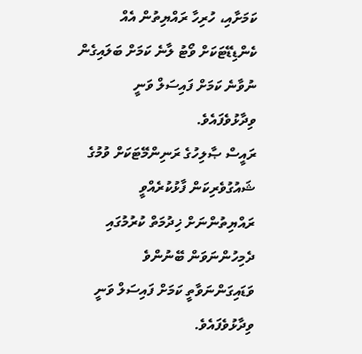ކަމަށާއި، ހުރިހާ ރައްޔިތުން އެއް ކެންޑިޑޭޓަކަށް ވޯޓު ލާނެ ކަމަށް ބަލައިގެން ނުވާނެ ކަމަށް ފައިސަލް ވަނީ ވިދާޅުވެފައެވެ.
ރައީސް ޞާލިހުގެ ރަނިންމޭޓަކަށް ވުމުގެ ޝައުގުވެރިކަން ފާޅުކުރެއްވީ ރައްޔިތުންނަށް ޚިދުމަތް ކުރުމުގައި ދެމިހުންނަވަން ބޭނުންވެ ވަޑައިގަންނަވާތީ ކަމަށް ފައިސަލް ވަނީ ވިދާޅުވެފައެވެ.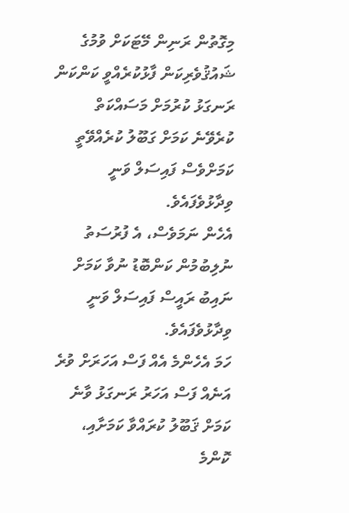މިގޮތުން ރަނިން މޭޓަކަށް ވުމުގެ ޝައުޤުވެރިކަން ފާޅުކުރެއްވީ ކަންކަން ރަނގަޅު ކުރުމަށް މަސައްކަތް ކުރެވޭނެ ކަމަށް ގަބޫލު ކުރެއްވޭތީ ކަމަށްވެސް ފައިސަލް ވަނީ ވިދާޅުވެފައެވެ.
އެހެން ނަމަވެސް، އެ ފުރުސަތު ނުލިބުމުން ކަންބޮޑު ނުވާ ކަމަށް ނައިބު ރައީސް ފައިސަލް ވަނީ ވިދާޅުވެފައެވެ.
ހަމަ އެހެންމެ އެއް ފަސް އަހަރަށް ވުރެ އަނެއް ފަސް އަހަރު ރަނގަޅު ވާނެ ކަމަށް ޤަބޫލު ކުރައްވާ ކަމަށާއި، ކޮންމެ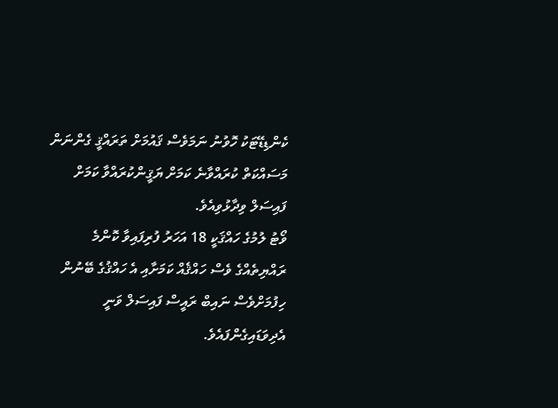ކެންޑިޑޭޓަކު ހޮވުނު ނަމަވެސް ޤައުމަށް ތަރައްޤީ ގެންނަން މަސައްކަތް ކުރައްވާނެ ކަމަށް ޔަޤީންކުރައްވާ ކަމަށް ފައިސަލް ވިދާޅުވިއެވެ.
ވޯޓު ލުމުގެ ހައްޤަކީ 18 އަހަރު ފުރިފައިވާ ކޮންމެ ރައްޔިތެއްގެ ވެސް ހައްޤެއް ކަމަށާއި އެ ހައްޤުގެ ބޭނުން ހިފުމަށްވެސް ނައިބް ރައީސް ފައިސަލް ވަނީ އެދިވަޑައިގެންފައެވެ.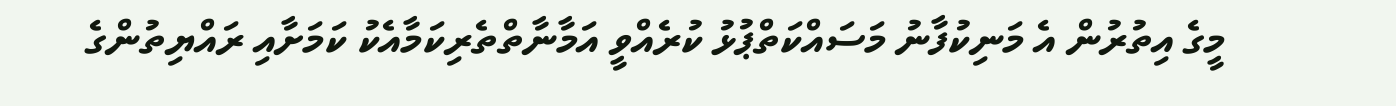މީގެ އިތުރުން އެ މަނިކުފާނު މަސައްކަތްޕުޅު ކުރެއްވީ އަމާނާތްތެރިކަމާއެކު ކަމަށާއި ރައްޔިތުންގެ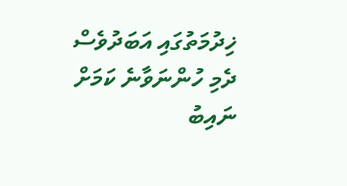ޚިދުމަތުގައި އަބަދުވެސް ދެމި ހުންނަވާނެ ކަމަށް ނައިބު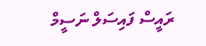ރައީސް ފައިސަލް ނަސީމް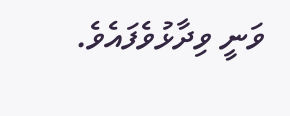ވަނީ ވިދާޅުވެފައެވެ.